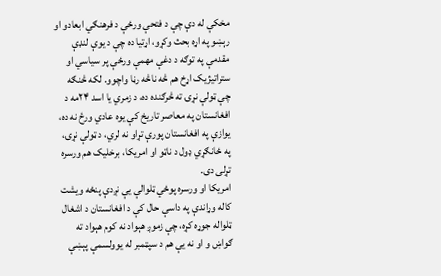مخکې له دې چې د فتحې ورځې د فرهنګي ابعادو او رېښو په اړه بحث وکړو، اړتیا ده چې د یوې لنډې مقدمې په توګه د دغې مهمې ورځې پر سیاسي او ستراتیژیک اړخ هم څه ناڅه رڼا واچوو. لکه څنګه چې ټولې نړۍ ته څرګنده ده، د زمري یا اسد ۲۴مه د افغانستان په معاصر تاریخ کې یوه عادي ورځ نه ده، یوازې په افغانستان پورې تړاو نه لري، د ټولې نړۍ، په ځانګړي ډول د ناټو او امریکا، برخلیک هم ورسره تړلی دی.
امریکا او ورسره پوځي ټلوالې یې نږدې پنځه ویشت کاله وړاندې په داسې حال کې د افغانستان د اشغال ټلواله جوړه کړه، چې زموږ هېواد نه کوم هېواد ته ګواښ و او نه یې هم د سپټمبر له یوولسمې پېښې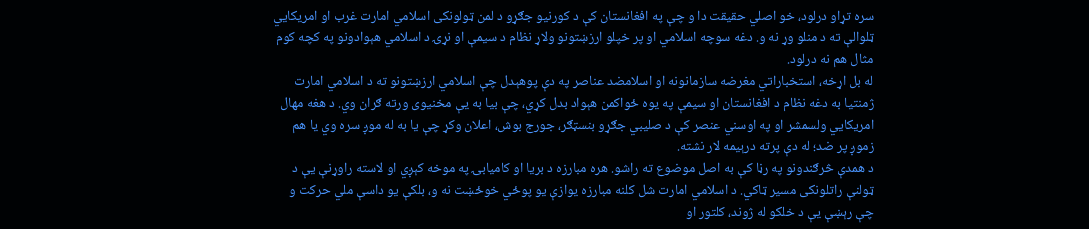سره تړاو درلود، خو اصلي حقیقت دا و چې په افغانستان کې د کورنیو جګړو د لمن ټولونکی اسلامي امارت غرب او امریکايي ټلوالې ته د منلو وړ نه و. دغه سوچه اسلامي او پر خپلو ارزښتونو ولاړ نظام د سیمې او نړۍ د اسلامي هېوادونو په کچه کوم مثال هم نه درلود.
له بل اړخه، استخباراتي مغرضه سازمانونه او اسلامضد عناصر په دې پوهېدل چې اسلامي ارزښتونو ته د اسلامي امارت ژمنتیا به دغه نظام د افغانستان او سیمې په یوه ځواکمن هېواد بدل کړي، چې بیا به یې مخنیوی ورته ګران وي. د هغه مهال امریکايي ولسمشر او په اوسني عنصر کې د صلیبي جګړو بنسټګر، جورج بوش، اعلان وکړ چې یا به له موږ سره وي یا هم زموږ پر ضد؛ له دې پرته درېیمه لار نشته.
د همدې څرګندونو په رڼا کې به اصل موضوع ته راشو. هره مبارزه د بریا او کامیابۍ په موخه کېږي او لاسته راوړنې یې د ټولنې راتلونکی مسیر ټاکي. د اسلامي امارت شل کلنه مبارزه یوازې یو پوځي خوځښت نه و، بلکې یو داسې ملي حرکت و چې رېښې یې د خلکو له ژوند، کلتور او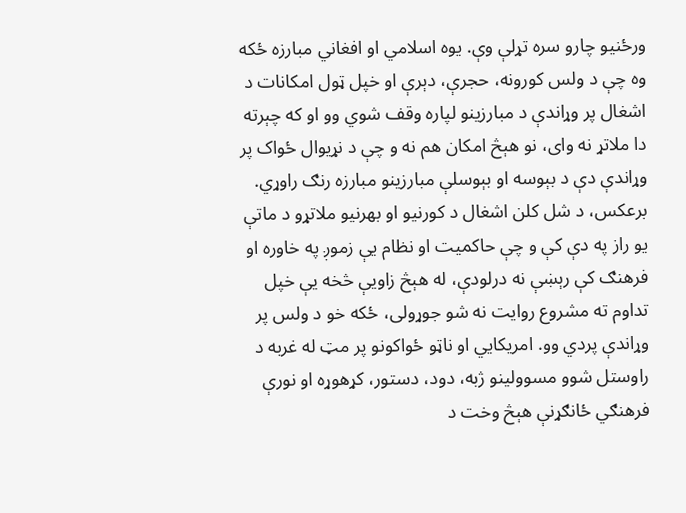ورځنیو چارو سره تړلې وې. یوه اسلامي او افغاني مبارزه ځکه وه چې د ولس کورونه، حجرې، دېرې او خپل ټول امکانات د اشغال پر وړاندې د مبارزینو لپاره وقف شوي وو او که چېرته دا ملاتړ نه وای، نو هېڅ امکان هم نه و چې د نړیوال ځواک پر وړاندې دې د بېوسه او بېوسلې مبارزینو مبارزه رنګ راوړي.
برعکس، د شل کلن اشغال د کورنیو او بهرنیو ملاتړو د ماتې یو راز په دې کې و چې حاکمیت او نظام یې زموږ په خاوره او فرهنګ کې رېښې نه درلودې، له هېڅ زاویې څخه یې خپل تداوم ته مشروع روایت نه شو جوړولی، ځکه خو د ولس پر وړاندې پردي وو. امریکايي او ناټو ځواکونو پر مټ له غربه د راوستل شوو مسوولینو ژبه، دود، دستور، کړهوړه او نورې فرهنګي ځانګړنې هېڅ وخت د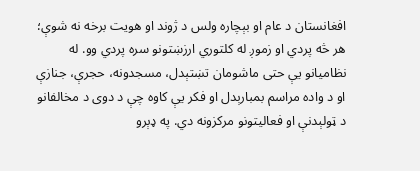افغانستان د عام او بېچاره ولس د ژوند او هویت برخه نه شوې؛ هر څه پردي او زموږ له کلتوري ارزښتونو سره پردي وو. له نظامیانو یې حتی ماشومان تښتېدل، مسجدونه، حجرې، جنازې او د واده مراسم بمبارېدل او فکر یې کاوه چې د دوی د مخالفانو د ټولېدنې او فعالیتونو مرکزونه دي. په ډېرو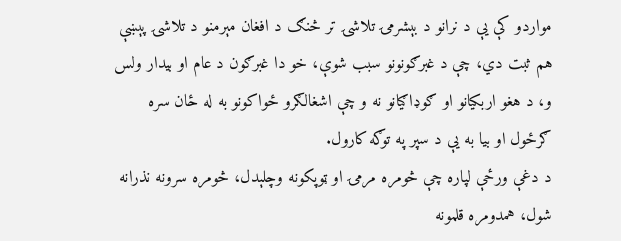مواردو کې یې د نرانو د بېشرمۍ تلاشۍ تر څنګ د افغان مېرمنو د تلاشۍ پېښې هم ثبت دي، چې د غبرګونونو سبب شوې، خو دا غبرګون د عام او بیدار ولس و، د هغو اربکیانو او ګوډاګیانو نه و چې اشغالګرو ځواکونو به له ځان سره ګرځول او بیا به یې د سپر په توګه کارول.
د دغې ورځې لپاره چې څومره مرمۍ او ټوپکونه وچلېدل، څومره سرونه نذرانه شول، همدومره قلمونه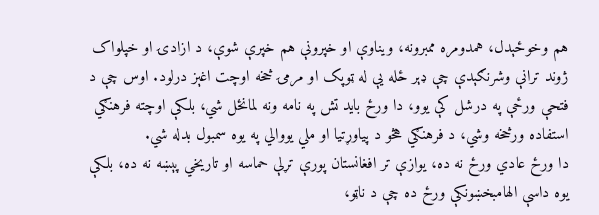هم وخوځېدل، همدومره ممبرونه، ویناوې او خپرونې هم خپرې شوې، د ازادۍ او خپلواک ژوند ترانې وشرنګېدې چې ډېر ځله یې له ټوپک او مرمۍ څخه اوچت اغېز درلود. اوس چې د فتحې ورځې په درشل کې یوو، دا ورځ باید تش په نامه ونه لمانځل شي، بلکې اوچته فرهنګي استفاده ورڅخه وشي، د فرهنګي هڅو د پیاوړتیا او ملي یووالي په یوه سمبول بدله شي.
دا ورځ عادي ورځ نه ده، یوازې تر افغانستان پورې تړلې حماسه او تاریخي پېښه نه ده، بلکې یوه داسې الهامبخښونکې ورځ ده چې د ناټو،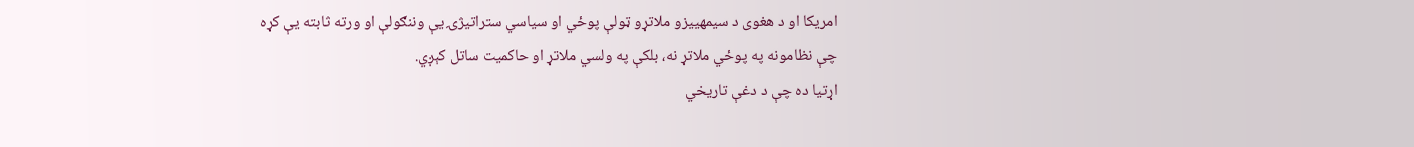امریکا او د هغوی د سیمهییزو ملاتړو ټولې پوځي او سیاسي ستراتیژۍ یې وننګولې او ورته ثابته یې کړه چې نظامونه په پوځي ملاتړ نه، بلکې په ولسي ملاتړ او حاکمیت ساتل کېږي.
اړتیا ده چې د دغې تاریخي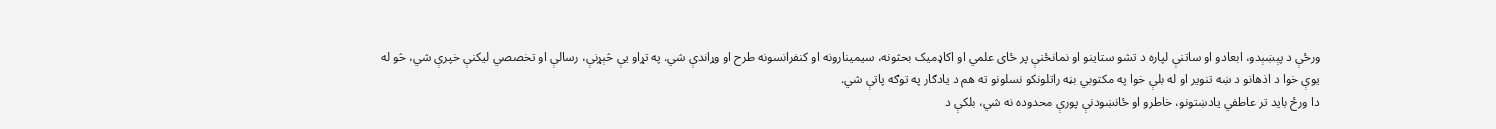ورځې د پېښېدو، ابعادو او ساتنې لپاره د تشو ستاینو او نمانځنې پر ځای علمي او اکاډمیک بحثونه، سیمینارونه او کنفرانسونه طرح او وړاندې شي. په تړاو یې څېړنې، رسالې او تخصصي لیکنې خپرې شي، څو له یوې خوا د اذهانو د ښه تنویر او له بلې خوا په مکتوبي بڼه راتلونکو نسلونو ته هم د یادګار په توګه پاتې شي.
دا ورځ باید تر عاطفي یادښتونو، خاطرو او ځانښودنې پورې محدوده نه شي، بلکې د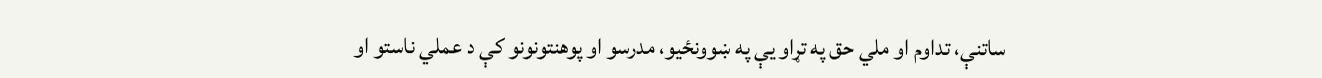ساتنې، تداوم او ملي حق په تړاو یې په ښوونځیو، مدرسو او پوهنتونونو کې د عملي ناستو او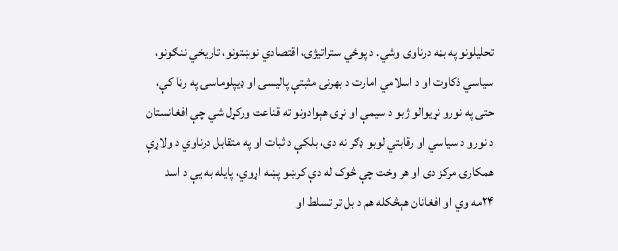تحلیلونو په بڼه درناوی وشي. د پوځي ستراتیژۍ، اقتصادي نوښتونو، تاریخي ننګونو، سیاسي ذکاوت او د اسلامي امارت د بهرنۍ مثبتې پالیسۍ او ډیپلوماسۍ په رڼا کې، حتی په نورو نړیوالو ژبو د سیمې او نړۍ هېوادونو ته قناعت ورکړل شي چې افغانستان د نورو د سیاسي او رقابتي لوبو ډګر نه دی، بلکې د ثبات او په متقابل درناوي د ولاړې همکارۍ مرکز دی او هر وخت چې څوک له دې کرښو پښه اړوي، پایله به یې د اسد ۲۴مه وي او افغانان هېڅکله هم د بل تر تسلط او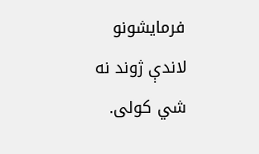فرمایشونو لاندې ژوند نه شي کولی.